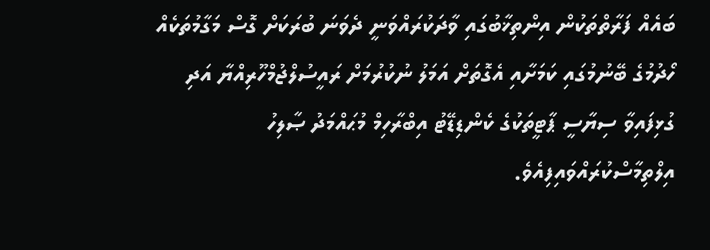ބައެއް ފަރާތްތަކުން އިންތިޚާބުގައި ވާދަކުރައްވަނީ ދެވަނަ ބުރަކަށް ގޮސް މަގާމުތަކެއް ހޯދުމުގެ ބޭނުމުގައި ކަމަށާއި އެގޮތަށް އަމަލު ނުކުރުމަށް ރައީސުލްޖުމްހޫރިއްޔާ އަދި ގުޅިފައިވާ ސިޔާސީ ޕާޓީތަކުގެ ކެންޑިޑޭޓު އިބްރާހިމް މުޙައްމަދު ޞާލިހު އިލްތިމާސްކުރައްވައިފިއެވެ.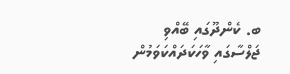ބ. ކެންދޫގައި ބޭއްވި ޖަލްސާގައި ވާހަކަދައްކަވަމުން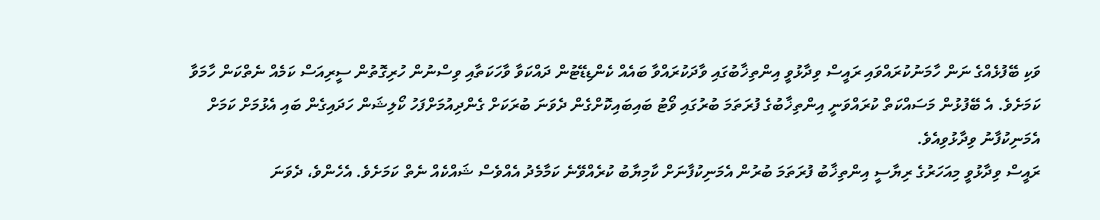ވަކި ބޭފުޅެއްގެ ނަން ހާމަނުކުރައްވައި ރައީސް ވިދާޅުވީ އިންތިޚާބުގައި ވާދަކުރައްވާ ބައެއް ކެންޑިޑޭޓުން ދައްކަވާ ވާހަކަތާއި ވިސްނުން ހުރިގޮތުން ސީރިއަސް ކަމެއް ނެތްކަން ހާމަވާ ކަމަށެވެ. އެ ބޭފުޅުން މަސައްކަތް ކުރައްވަނީ އިންތިޚާބުގެ ފުރަތަމަ ބުރުގައި ވޯޓު ބައިބައިކޮށްގެން ދެވަނަ ބުރަކަށް ގެންދިއުމަށްފަހު ކޯލިޝަން ހަދައިގެން ބައި އެޅުމަށް ކަމަށް އެމަނިކުފާނު ވިދާޅުވިއެވެ.
ރައީސް ވިދާޅުވީ މިއަހަރުގެ ރިޔާސީ އިންތިޚާބު ފުރަތަމަ ބުރުން އެމަނިކުފާނަށް ކާމިޔާބު ކުރެއްވޭނެ ކަމާމެދު އެއްވެސް ޝައްކެއް ނެތް ކަމަށެވެ. އެހެންވެ، ދެވަނަ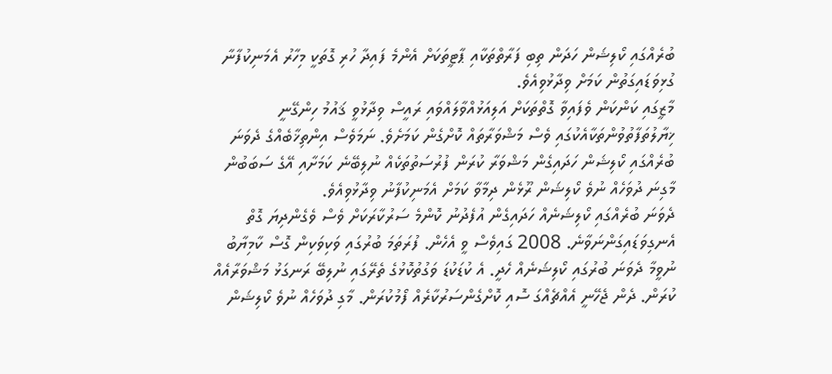ބުރެއްގައި ކޯލިޝަން ހަދަން ތިބި ފަރާތްތަކާއި ޕާޓީތަކަށް އެންމެ ފައިދާ ހުރި ގޮތަކީ މިހާރު އެމަނިކުފާނާ ގުޅިވަޑައިގަތުން ކަމަށް ވިދާޅުވިއެވެ.
މާޒީގައި ކަންކަން ވެފައިވާ ގޮތްތަކަށް އަލިއަޅުއްވާލައްވައި ރައީސް ވިދާޅުވީ ޤައުމު ހިންގޭނީ ޚިޔާލުތަފާތުވުންތަކާއެކުގައި ވެސް މަޝްވަރާތައް ކޮށްގެން ކަމަށެވެ. ނަމަވެސް އިންތިޚާބެއްގެ ދެވަނަ ބުރެއްގައި ކޯލިޝަން ހަދައިގެން މަޝްވަރާ ކުރަން ފުރުސަތުތަކެއް ނުލިބޭނެ ކަމަށާއި އޭގެ ސަބަބުން މާގިނަ ދުވަހެއް ނުވެ ކޯލިޝަން ރޫޅެން ދިމާވާ ކަމަށް އެމަނިކުފާނު ވިދާޅުވިއެވެ.
ދެވަނަ ބުރެއްގައި ކޯލިޝަނެއް ހަދައިގެން އުފެދުނު ކޮންމެ ސަރުކާރަކަށް ވެސް ވެގެންދިޔަ ގޮތް އެނގިވަޑައިގަންނަވާނެ. 2008 ގައިވެސް ވީ އެހެން. ފުރަތަމަ ބުރުގައި ވަކިވަކިން ގޮސް ކާމިޔާބު ނުވީމާ ދެވަނަ ބުރުގައި ކޯލިޝަނެއް ހެދީ. އެ ކުޑަކުޑަ ވަގުތުކޮޅުގެ ތެރޭގައި ނުލިބޭ ރަނގަޅު މަޝްވަރާއެއް ކުރަން. ދެން ޖެހޭނީ އެއްޗެއްގަ ސޮއި ކޮށްގެންސަރުކާރެއް ފޯމުކުރަން. މާގި ދުވަހެއް ނުވެ ކޯލިޝަން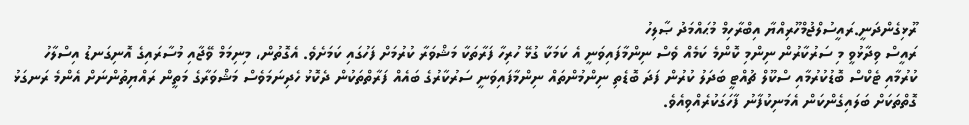ރޫޅިގެންދަނީ.ރައީސުލްޖުމްހޫރިއްޔާ އިބްރާހިމް މުޙައްމަދު ޞާލިހު
ރައީސް ވިދާޅުވީ މި ސަރުކާރުން ނިންމި ކޮންމެ ކަމެއް ވެސް ނިންމާފައިވަނީ އެ ކަމަކާ ގުޅޭ ހުރިހާ ފަރާތަކާ މަޝްވަރާ ކުރުމަށް ފަހުގައި ކަމަށެވެ. އެގޮތުން، މިނިމަމް ވޭޖާއި މުސާރައިގެ އޮނިގަނޑު އިސްލާހު ކުރުމާއި ޓެކްސް ބޮޑުކުރުމާއި ސްކޫލް ޗުއްޓީ ބަދަލު ކުރުން ފަދަ ބޮޑެތި ނިންމުންތައް ނިންމާފައިވަނީ ސަރުކާރުގެ ބައެއް ފަރާތްތަކުން ދެކޮޅު ހެދިނަމަވެސް މަޝްވަރާގެ މަތީން ރައްޔިތުންނަށް އެންމެ ރަނގަޅު ގޮތްތަކަށް ބަލައިގެންކަން އެމަނިކުފާނު ފާހަގަކުރެއްވިއެވެ.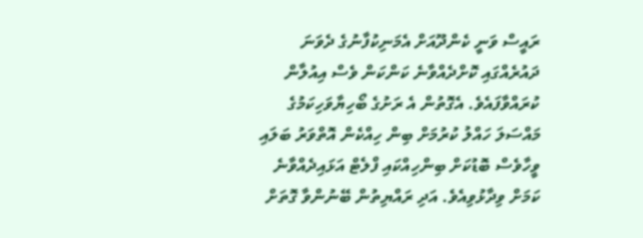ރައީސް ވަނީ ކެންދޫއަށް އެމަނިކުފާނުގެ ދެވަނަ ދައުރެއްގައި ކޮށްދެއްވާނެ ކަންކަން ވެސް އިއުލާން ކުރައްވާފައެވެ. އެގޮތުން އެ ރަށުގެ ބޯހިޔާވަހިކަމުގެ މައްސަލަ ހައްލު ކުރުމަށް ބިން ހިއްކެން އޮތްވަރު ބަލައި ވީހާވެސް ބޮޑުކަށް ބިންހިއްކައި ފްލެޓް އަޅައިދެއްވާނެ ކަމަށް ވިދާޅުވިއެވެ. އަދި ރައްޔިތުން ބޭނުންވާ ގޮތަށް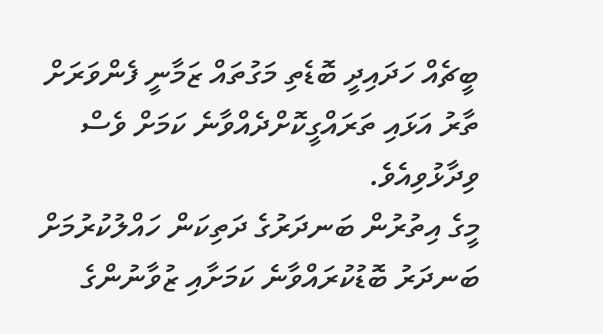ބީޗެއް ހަދައިދީ ބޮޑެތި މަގުތައް ޒަމާނީ ފެންވަރަށް ތާރު އަޅައި ތަރައްގީކޮށްދެއްވާނެ ކަމަށް ވެސް ވިދާޅުވިއެވެ.
މީގެ އިތުރުން ބަނދަރުގެ ދަތިކަން ހައްލުކުރުމަށް ބަނދަރު ބޮޑުކުރައްވާނެ ކަމަށާއި ޒުވާނުންގެ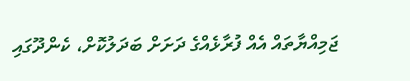ޖަމިއްޔާތައް އެއް ފުރާޅެއްގެ ދަށަށް ބަދަލުކޮށް، ކެންދޫގައި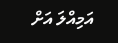އަމިއްލަ އަށް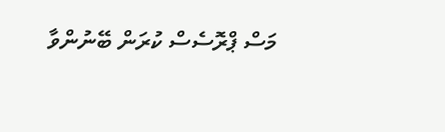މަސް ޕްރޮސެސް ކުރަން ބޭނުންވާ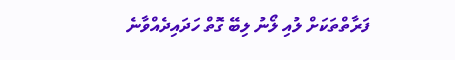ފަރާތްތަކަށް ލުއި ލޯނު ލިބޭ ގޮތް ހަދައިދެއްވާނެ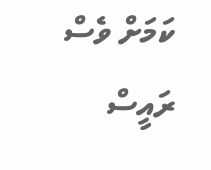ކަމަށް ވެސް ރައީސް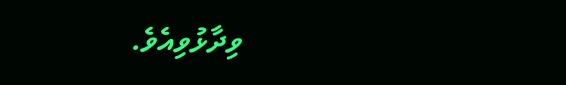ވިދާޅުވިއެވެ.